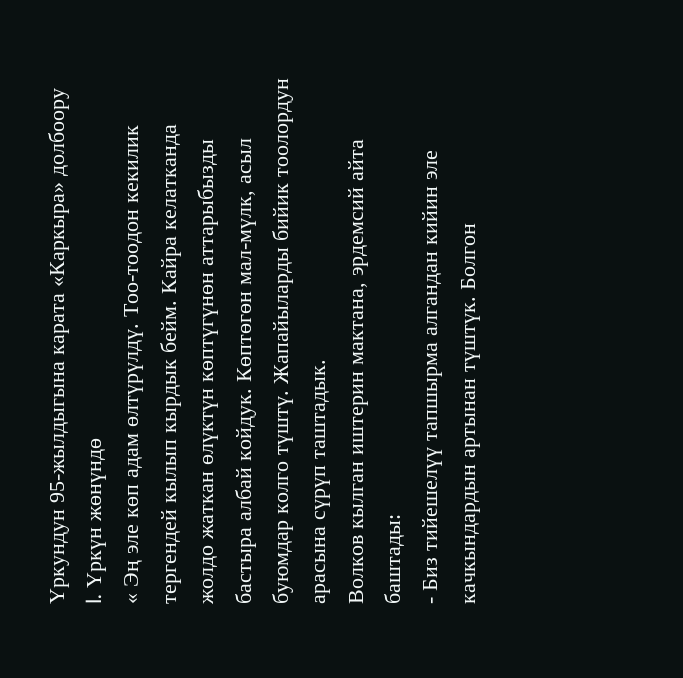Үркундун 95-жылдыгына карата «Каркыра» долбоору
I. Үркүн жөнүндө
« Эң эле көп адам өлтүрүлдү. Тоо-тоодон кекилик тергендей кылып кырдык бейм. Кайра келатканда жолдо жаткан өлүктүн көптүгүнөн аттарыбызды бастыра албай койдук. Көптөгөн мал-мүлк, асыл буюмдар колго түштү. Жапайыларды бийик тоолордун арасына сүрүп таштадык.
Волков кылган иштерин мактана, эрдемсий айта баштады:
- Биз тийешелүү тапшырма алгандан кийин эле качкындардын артынан түштүк. Болгон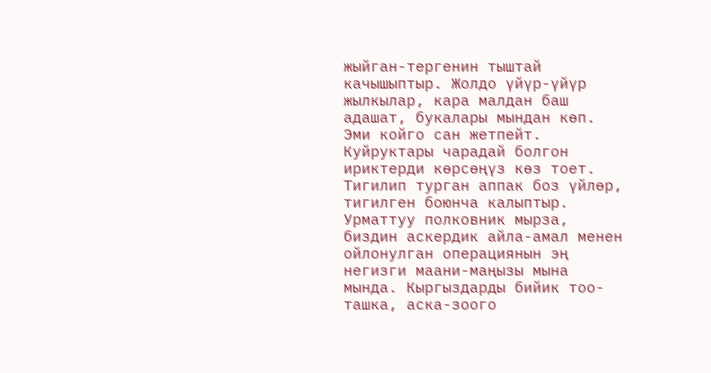жыйган-тергенин тыштай качышыптыр. Жолдо үйүр-үйүр жылкылар, кара малдан баш адашат, букалары мындан көп. Эми койго сан жетпейт. Куйруктары чарадай болгон ириктерди көрсөңүз көз тоет. Тигилип турган аппак боз үйлөр, тигилген боюнча калыптыр. Урматтуу полковник мырза, биздин аскердик айла-амал менен ойлонулган операциянын эң негизги маани-маңызы мына мында. Кыргыздарды бийик тоо-ташка, аска-зоого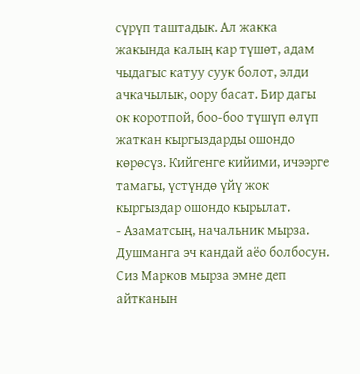сүрүп таштадык. Ал жакка жакында калың кар түшөт, адам чыдагыс катуу суук болот, элди ачкачылык, оору басат. Бир дагы ок коротпой, боо-боо түшүп өлүп жаткан кыргыздарды ошондо көрөсүз. Кийгенге кийими, ичээрге тамагы, үстүндө үйү жок кыргыздар ошондо кырылат.
- Азаматсың, начальник мырза. Душманга эч кандай аёо болбосун. Сиз Марков мырза эмне деп айтканын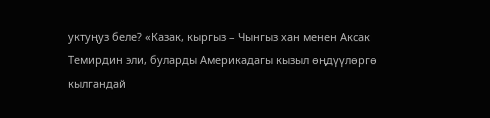уктуңуз беле? «Казак, кыргыз – Чынгыз хан менен Аксак Темирдин эли, буларды Америкадагы кызыл өңдүүлөргө кылгандай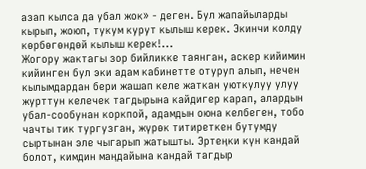азап кылса да убал жок» - деген. Бул жапайыларды кырып, жоюп, тукум курут кылыш керек. Экинчи колду көрбөгөндөй кылыш керек!...
Жогору жактагы зор бийликке таянган, аскер кийимин кийинген бул эки адам кабинетте отуруп алып, нечен кылымдардан бери жашап келе жаткан уюткулуу улуу журттун келечек тагдырына кайдигер карап, алардын убал-сообунан коркпой, адамдын оюна келбеген, тобо чачты тик тургузган, жүрөк титиреткен бутумду сыртынан эле чыгарып жатышты. Эртеңки күн кандай болот, кимдин маңдайына кандай тагдыр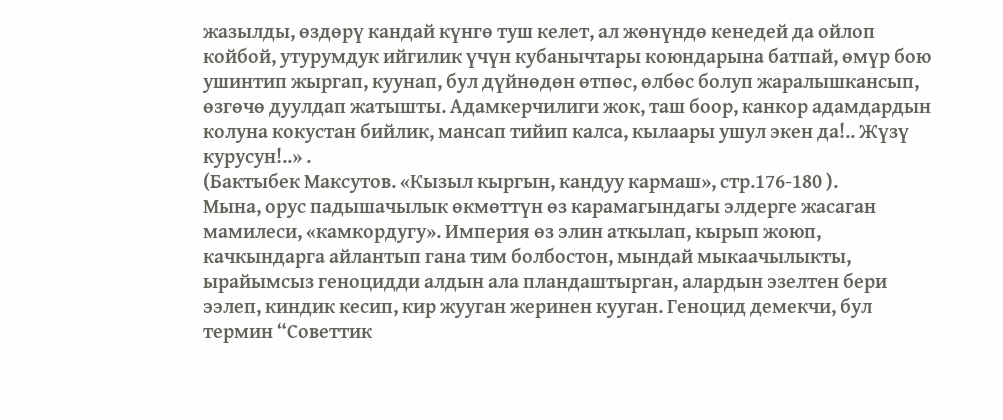жазылды, өздөрү кандай күнгө туш келет, ал жөнүндө кенедей да ойлоп койбой, утурумдук ийгилик үчүн кубанычтары коюндарына батпай, өмүр бою ушинтип жыргап, куунап, бул дүйнөдөн өтпөс, өлбөс болуп жаралышкансып, өзгөчө дуулдап жатышты. Адамкерчилиги жок, таш боор, канкор адамдардын колуна кокустан бийлик, мансап тийип калса, кылаары ушул экен да!.. Жүзү курусун!..» .
(Бактыбек Максутов. «Кызыл кыргын, кандуу кармаш», стр.176-180 ).
Мына, орус падышачылык өкмөттүн өз карамагындагы элдерге жасаган мамилеси, «камкордугу». Империя өз элин аткылап, кырып жоюп, качкындарга айлантып гана тим болбостон, мындай мыкаачылыкты, ырайымсыз геноцидди алдын ала пландаштырган, алардын эзелтен бери ээлеп, киндик кесип, кир жууган жеринен кууган. Геноцид демекчи, бул термин “Советтик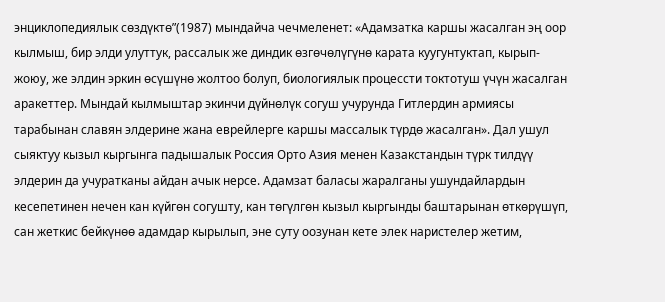энциклопедиялык сөздүктө”(1987) мындайча чечмеленет: «Адамзатка каршы жасалган эң оор кылмыш, бир элди улуттук, рассалык же диндик өзгөчөлүгүнө карата куугунтуктап, кырып-жоюу, же элдин эркин өсүшүнө жолтоо болуп, биологиялык процессти токтотуш үчүн жасалган аракеттер. Мындай кылмыштар экинчи дүйнөлүк согуш учурунда Гитлердин армиясы тарабынан славян элдерине жана еврейлерге каршы массалык түрдө жасалган». Дал ушул сыяктуу кызыл кыргынга падышалык Россия Орто Азия менен Казакстандын түрк тилдүү элдерин да учуратканы айдан ачык нерсе. Адамзат баласы жаралганы ушундайлардын кесепетинен нечен кан күйгөн согушту, кан төгүлгөн кызыл кыргынды баштарынан өткөрүшүп, сан жеткис бейкүнөө адамдар кырылып, эне суту оозунан кете элек наристелер жетим,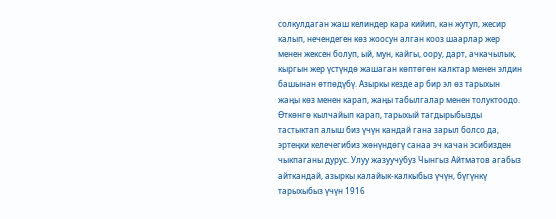солкулдаган жаш келиндер кара кийип, кан жутуп, жесир калып, нечендеген көз жоосун алган кооз шаарлар жер менен жексен болуп, ый, мун, кайгы, оору, дарт, ачкачылык, кыргын жер үстүндө жашаган көптөгөн калктар менен элдин башынан өтпөдүбү. Азыркы кезде ар бир эл өз тарыхын жаңы көз менен карап, жаңы табылгалар менен толуктоодо. Өткөнгө кылчайып карап, тарыхый тагдырыбызды тастыктап алыш биз үчүн кандай гана зарыл болсо да, эртеңки келечегибиз жөнүндөгү санаа эч качан эсибизден чыкпаганы дурус. Улуу жазуучубуз Чынгыз Айтматов агабыз айткандай, азыркы калайык-калкыбыз үчүн, бүгүнкү тарыхыбыз үчүн 1916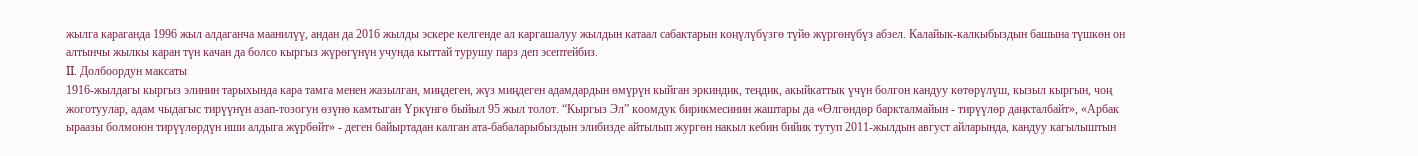жылга караганда 1996 жыл алдаганча маанилүү, андан да 2016 жылды эскере келгенде ал каргашалуу жылдын катаал сабактарын коңүлүбүзгө түйө жүргөнүбүз абзел. Калайык-калкыбыздын башына түшкөн он алтынчы жылкы каран түн качан да болсо кыргыз жүрөгүнүн учунда кыттай турушу парз деп эсептейбиз.
II. Долбоордун максаты
1916-жылдагы кыргыз элинин тарыхында кара тамга менен жазылган, миңдеген, жүз миңдеген адамдардын өмүрүн кыйган эркиндик, теңдик, акыйкаттык үчүн болгон кандуу көтөрүлүш, кызыл кыргын, чоң жоготуулар, адам чыдагыс тирүүнүн азап-тозогун өзүнө камтыган Үркүнгө быйыл 95 жыл толот. “Кыргыз Эл” коомдук бирикмесинин жаштары да «Өлгөндөр баркталмайын - тирүүлөр даңкталбайт», «Арбак ыраазы болмоюн тирүүлөрдүн иши алдыга жүрбөйт» - деген байыртадан калган ата-бабаларыбыздын элибизде айтылып жургөн накыл кебин бийик тутуп 2011-жылдын август айларында, кандуу кагылыштын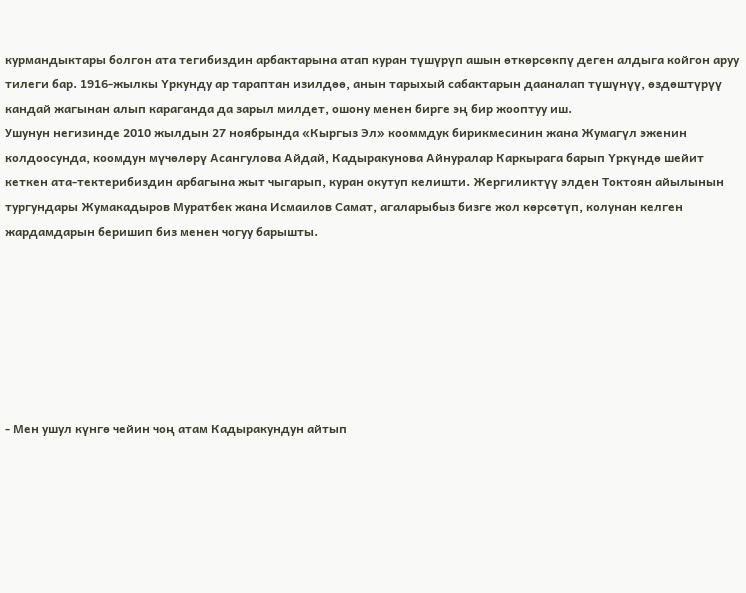курмандыктары болгон ата тегибиздин арбактарына атап куран түшүрүп ашын өткөрсөкпү деген алдыга койгон аруу тилеги бар. 1916-жылкы Үркунду ар тараптан изилдөө, анын тарыхый сабактарын дааналап түшүнүү, өздөштүрүү кандай жагынан алып караганда да зарыл милдет, ошону менен бирге эң бир жооптуу иш.
Ушунун негизинде 2010 жылдын 27 ноябрында «Кыргыз Эл» кооммдук бирикмесинин жана Жумагүл эженин колдоосунда, коомдун мүчөлөрү Асангулова Айдай, Кадыракунова Айнуралар Каркырага барып Үркүндө шейит кеткен ата-тектерибиздин арбагына жыт чыгарып, куран окутуп келишти. Жергиликтүү элден Токтоян айылынын тургундары Жумакадыров Муратбек жана Исмаилов Самат, агаларыбыз бизге жол көрсөтүп, колунан келген жардамдарын беришип биз менен чогуу барышты.







- Мен ушул күнгө чейин чоң атам Кадыракундун айтып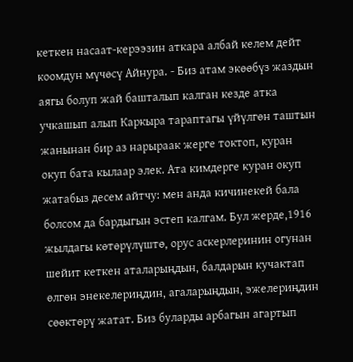кеткен наcаат-керээзин аткара албай келем дейт коомдун мүчөсү Айнура. - Биз атам экөөбүз жаздын аягы болуп жай башталып калган кезде атка учкашып алып Каркыра тараптагы үйүлгөн таштын жанынан бир аз нарыраак жерге токтоп, куран окуп бата кылаар элек. Ата кимдерге куран окуп жатабыз десем айтчу: мен анда кичинекей бала болсом да бардыгын эстеп калгам. Бул жерде,1916 жылдагы көтөрүлүштө, орус аскерлеринин огунан шейит кеткен аталарыңдын, балдарын кучактап өлгөн энекелериңдин, агаларыңдын, эжелериңдин сөөктөрү жатат. Биз буларды арбагын агартып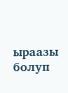ыраазы болуп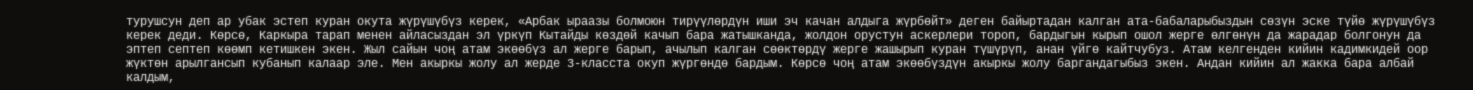турушсун деп ар убак эстеп куран окута жүрүшүбүз керек, «Арбак ыраазы болмоюн тирүүлөрдүн иши эч качан алдыга жүрбөйт» деген байыртадан калган ата-бабаларыбыздын сөзүн эске түйө жүрүшүбүз керек деди. Көрсө, Каркыра тарап менен айласыздан эл үркүп Кытайды көздөй качып бара жатышканда, жолдон орустун аскерлери тороп, бардыгын кырып ошол жерге өлгөнүн да жарадар болгонун да эптеп септеп көөмп кетишкен экен. Жыл сайын чоң атам экөөбүз ал жерге барып, ачылып калган сөөктөрдү жерге жашырып куран түшүрүп, анан үйгө кайтчубуз. Атам келгенден кийин кадимкидей оор жүктөн арылгансып кубанып калаар эле. Мен акыркы жолу ал жерде 3-класста окуп жүргөндө бардым. Көрсө чоң атам экөөбүздүн акыркы жолу баргандагыбыз экен. Андан кийин ал жакка бара албай калдым,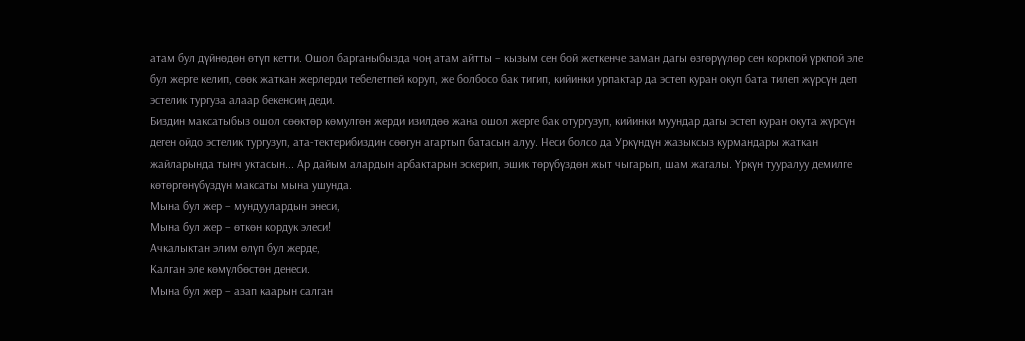атам бул дүйнөдөн өтүп кетти. Ошол барганыбызда чоң атам айтты – кызым сен бой жеткенче заман дагы өзгөрүүлөр сен коркпой үркпой эле бул жерге келип, сөөк жаткан жерлерди тебелетпей коруп, же болбосо бак тигип, кийинки урпактар да эстеп куран окуп бата тилеп жүрсүн деп эстелик тургуза алаар бекенсиң деди.
Биздин максатыбыз ошол сөөктөр көмулгөн жерди изилдөө жана ошол жерге бак отургузуп, кийинки муундар дагы эстеп куран окута жүрсүн деген ойдо эстелик тургузуп, ата-тектерибиздин сөөгун агартып батасын алуу. Неси болсо да Уркүндүн жазыксыз курмандары жаткан жайларында тынч уктасын... Ар дайым алардын арбактарын эскерип, эшик төрүбүздөн жыт чыгарып, шам жагалы. Үркүн тууралуу демилге көтөргөнүбүздүн максаты мына ушунда.
Мына бул жер – мундуулардын энеси,
Мына бул жер – өткөн кордук элеси!
Ачкалыктан элим өлүп бул жерде,
Калган эле көмүлбөстөн денеси.
Мына бул жер – азап каарын салган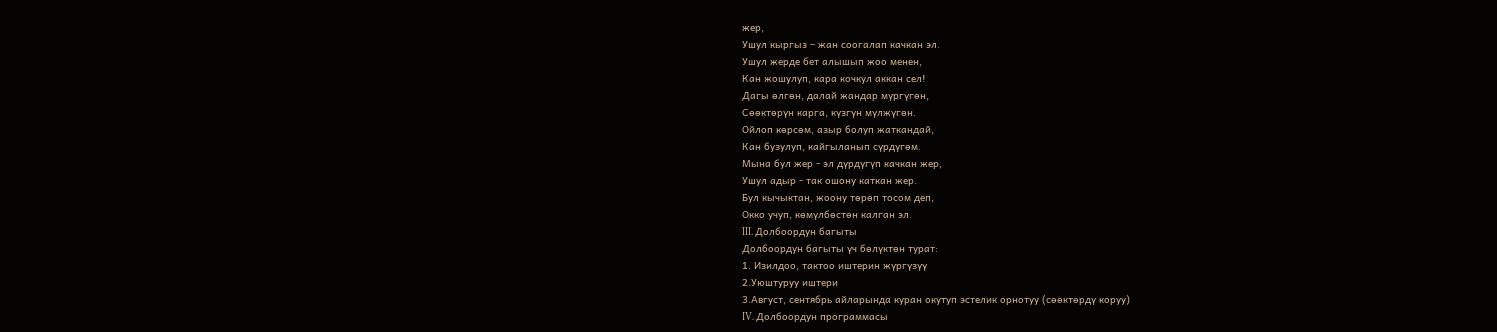жер,
Ушул кыргыз – жан соогалап качкан эл.
Ушул жерде бет алышып жоо менен,
Кан жошулуп, кара кочкул аккан сел!
Дагы өлгөн, далай жандар мүргүгөн,
Сөөктөрүн карга, күзгүн мүлжүгөн.
Ойлоп көрсөм, азыр болуп жаткандай,
Кан бузулуп, кайгыланып сүрдүгөм.
Мына бул жер - эл дүрдүгүп качкан жер,
Ушул адыр - так ошону каткан жер.
Бул кычыктан, жоону төрөп тосом деп,
Окко учуп, көмүлбөстөн калган эл.
III. Долбоордун багыты
Долбоордун багыты үч бөлүктөн турат:
1. Изилдоо, тактоо иштерин жүргүзүү
2.Уюштуруу иштери
3.Август, сентябрь айларында куран окутуп эстелик орнотуу (сөөктөрдү коруу)
IV. Долбоордун программасы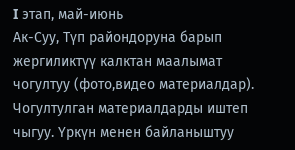I этап, май-июнь
Ак-Суу, Түп райондоруна барып жергиликтүү калктан маалымат чогултуу (фото,видео материалдар). Чогултулган материалдарды иштеп чыгуу. Үркүн менен байланыштуу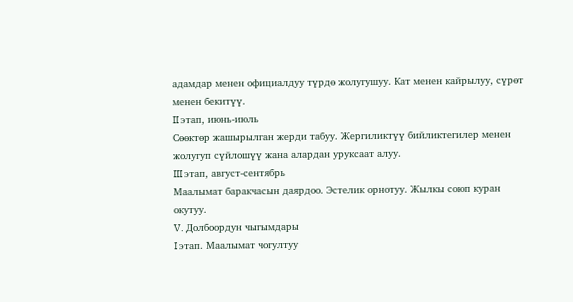адамдар менен официалдуу түрдө жолугушуу. Кат менен кайрылуу, сүрөт менен бекитүү.
II этап, июнь-июль
Сөөктөр жашырылган жерди табуу. Жергиликтүү бийликтегилер менен жолугуп сүйлошүү жана алардан уруксаат алуу.
III этап, август-сентябрь
Маалымат баракчасын даярдоо. Эстелик орнотуу. Жылкы союп куран окутуу.
V. Долбоордун чыгымдары
I этап. Маалымат чогултуу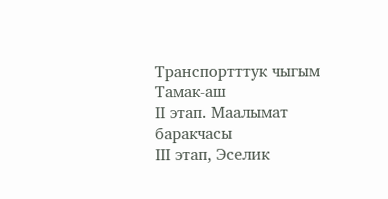Транспортттук чыгым
Тамак-аш
II этап. Маалымат баракчасы
III этап, Эселик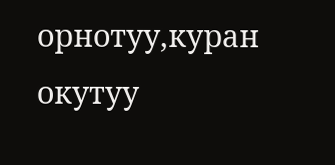орнотуу,куран окутуу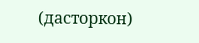(дасторкон)